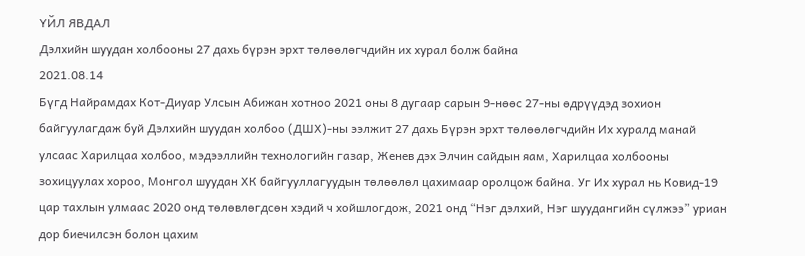ҮЙЛ ЯВДАЛ
Дэлхийн шуудан холбооны 27 дахь бүрэн эрхт төлөөлөгчдийн их хурал болж байна
2021.08.14
Бүгд Найрамдах Кот-Диуар Улсын Абижан хотноо 2021 оны 8 дугаар сарын 9-нөөс 27-ны өдрүүдэд зохион байгуулагдаж буй Дэлхийн шуудан холбоо (ДШХ)-ны ээлжит 27 дахь Бүрэн эрхт төлөөлөгчдийн Их хуралд манай улсаас Харилцаа холбоо, мэдээллийн технологийн газар, Женев дэх Элчин сайдын яам, Харилцаа холбооны зохицуулах хороо, Монгол шуудан ХК байгууллагуудын төлөөлөл цахимаар оролцож байна. Уг Их хурал нь Ковид-19 цар тахлын улмаас 2020 онд төлөвлөгдсөн хэдий ч хойшлогдож, 2021 онд “Нэг дэлхий, Нэг шуудангийн сүлжээ” уриан дор биечилсэн болон цахим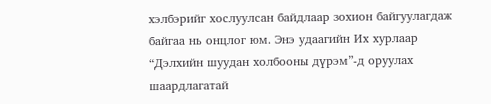хэлбэрийг хослуулсан байдлаар зохион байгуулагдаж байгаа нь онцлог юм. Энэ удаагийн Их хурлаар “Дэлхийн шуудан холбооны дүрэм”-д оруулах шаардлагатай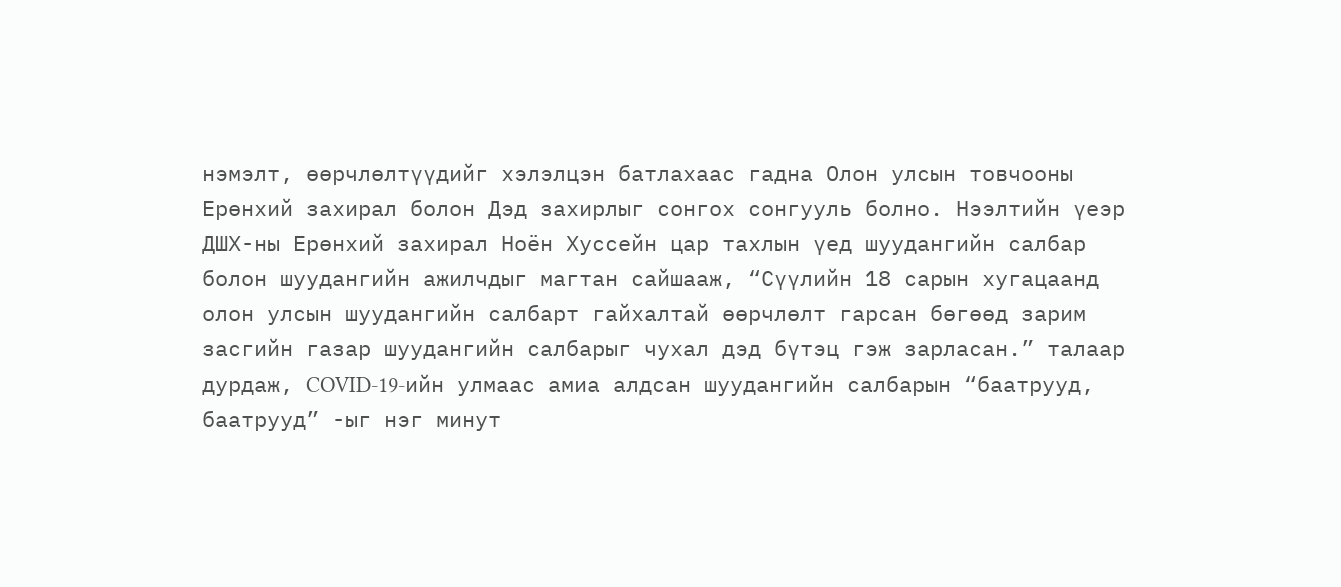нэмэлт, өөрчлөлтүүдийг хэлэлцэн батлахаас гадна Олон улсын товчооны Ерөнхий захирал болон Дэд захирлыг сонгох сонгууль болно. Нээлтийн үеэр ДШХ-ны Ерөнхий захирал Ноён Хуссейн цар тахлын үед шуудангийн салбар болон шуудангийн ажилчдыг магтан сайшааж, “Сүүлийн 18 сарын хугацаанд олон улсын шуудангийн салбарт гайхалтай өөрчлөлт гарсан бөгөөд зарим засгийн газар шуудангийн салбарыг чухал дэд бүтэц гэж зарласан.” талаар дурдаж, COVID-19-ийн улмаас амиа алдсан шуудангийн салбарын “баатрууд, баатрууд” -ыг нэг минут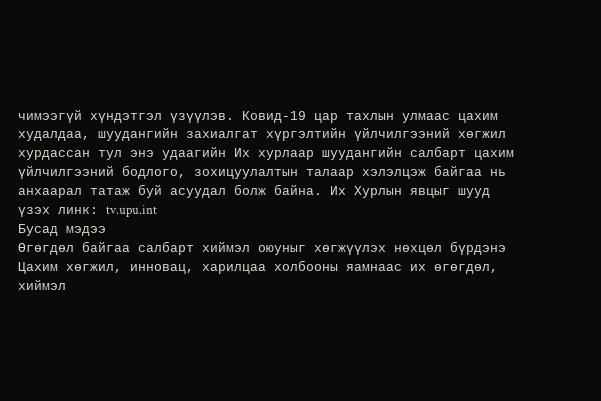чимээгүй хүндэтгэл үзүүлэв. Ковид-19 цар тахлын улмаас цахим худалдаа, шуудангийн захиалгат хүргэлтийн үйлчилгээний хөгжил хурдассан тул энэ удаагийн Их хурлаар шуудангийн салбарт цахим үйлчилгээний бодлого, зохицуулалтын талаар хэлэлцэж байгаа нь анхаарал татаж буй асуудал болж байна. Их Хурлын явцыг шууд үзэх линк: tv.upu.int
Бусад мэдээ
Өгөгдөл байгаа салбарт хиймэл оюуныг хөгжүүлэх нөхцөл бүрдэнэ
Цахим хөгжил, инновац, харилцаа холбооны яамнаас их өгөгдөл, хиймэл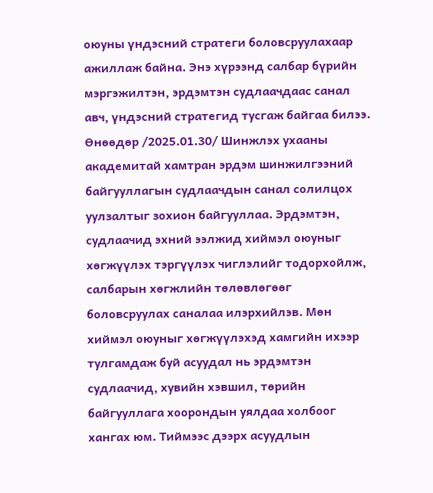оюуны үндэсний стратеги боловсруулахаар ажиллаж байна. Энэ хүрээнд салбар бүрийн мэргэжилтэн, эрдэмтэн судлаачдаас санал авч, үндэсний стратегид тусгаж байгаа билээ. Өнөөдөр /2025.01.30/ Шинжлэх ухааны академитай хамтран эрдэм шинжилгээний байгууллагын судлаачдын санал солилцох уулзалтыг зохион байгууллаа. Эрдэмтэн, судлаачид эхний ээлжид хиймэл оюуныг хөгжүүлэх тэргүүлэх чиглэлийг тодорхойлж, салбарын хөгжлийн төлөвлөгөөг боловсруулах саналаа илэрхийлэв. Мөн хиймэл оюуныг хөгжүүлэхэд хамгийн ихээр тулгамдаж буй асуудал нь эрдэмтэн судлаачид, хувийн хэвшил, төрийн байгууллага хоорондын уялдаа холбоог хангах юм. Тиймээс дээрх асуудлын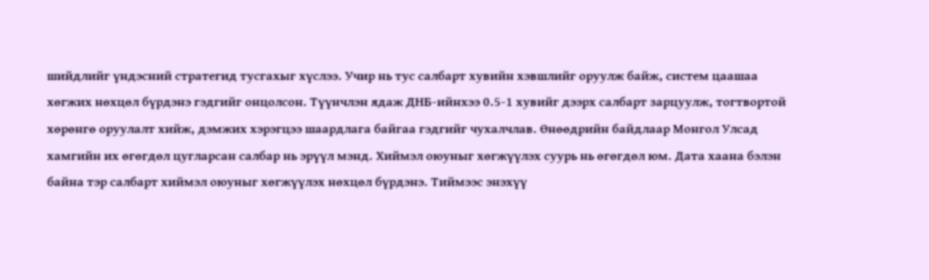шийдлийг үндэсний стратегид тусгахыг хүслээ. Учир нь тус салбарт хувийн хэвшлийг оруулж байж, систем цаашаа хөгжих нөхцөл бүрдэнэ гэдгийг онцолсон. Түүнчлэн ядаж ДНБ-ийнхээ 0.5-1 хувийг дээрх салбарт зарцуулж, тогтвортой хөрөнгө оруулалт хийж, дэмжих хэрэгцээ шаардлага байгаа гэдгийг чухалчлав. Өнөөдрийн байдлаар Монгол Улсад хамгийн их өгөгдөл цугларсан салбар нь эрүүл мэнд. Хиймэл оюуныг хөгжүүлэх суурь нь өгөгдөл юм. Дата хаана бэлэн байна тэр салбарт хиймэл оюуныг хөгжүүлэх нөхцөл бүрдэнэ. Тиймээс энэхүү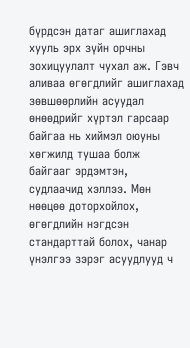бүрдсэн датаг ашиглахад хууль эрх зүйн орчны зохицуулалт чухал аж. Гэвч аливаа өгөгдлийг ашиглахад зөвшөөрлийн асуудал өнөөдрийг хүртэл гарсаар байгаа нь хиймэл оюуны хөгжилд тушаа болж байгааг эрдэмтэн, судлаачид хэллээ. Мөн нөөцөө доторхойлох, өгөгдлийн нэгдсэн стандарттай болох, чанар үнэлгээ зэрэг асуудлууд ч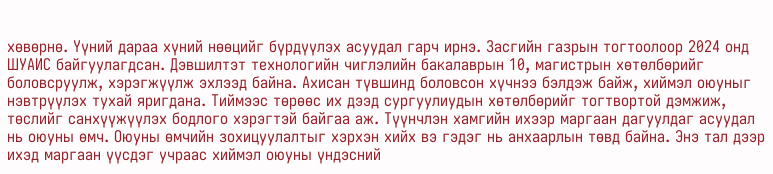хөвөрнө. Үүний дараа хүний нөөцийг бүрдүүлэх асуудал гарч ирнэ. Засгийн газрын тогтоолоор 2024 онд ШУАИС байгуулагдсан. Дэвшилтэт технологийн чиглэлийн бакалаврын 10, магистрын хөтөлбөрийг боловсруулж, хэрэгжүүлж эхлээд байна. Ахисан түвшинд боловсон хүчнээ бэлдэж байж, хиймэл оюуныг нэвтрүүлэх тухай яригдана. Тиймээс төрөөс их дээд сургуулиудын хөтөлбөрийг тогтвортой дэмжиж, төслийг санхүүжүүлэх бодлого хэрэгтэй байгаа аж. Түүнчлэн хамгийн ихээр маргаан дагуулдаг асуудал нь оюуны өмч. Оюуны өмчийн зохицуулалтыг хэрхэн хийх вэ гэдэг нь анхаарлын төвд байна. Энэ тал дээр ихэд маргаан үүсдэг учраас хиймэл оюуны үндэсний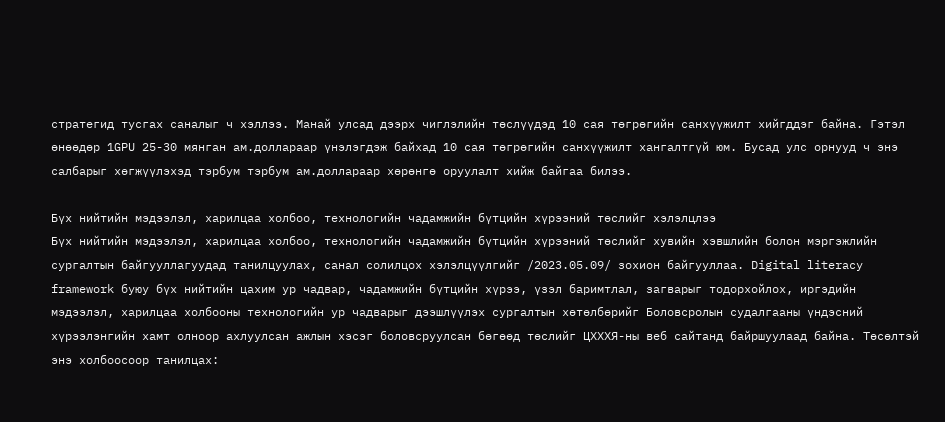стратегид тусгах саналыг ч хэллээ. Манай улсад дээрх чиглэлийн төслүүдэд 10 сая төгрөгийн санхүүжилт хийгддэг байна. Гэтэл өнөөдөр 1GPU 25-30 мянган ам.доллараар үнэлэгдэж байхад 10 сая төгрөгийн санхүүжилт хангалтгүй юм. Бусад улс орнууд ч энэ салбарыг хөгжүүлэхэд тэрбум тэрбум ам.доллараар хөрөнгө оруулалт хийж байгаа билээ.

Бүх нийтийн мэдээлэл, харилцаа холбоо, технологийн чадамжийн бүтцийн хүрээний төслийг хэлэлцлээ
Бүх нийтийн мэдээлэл, харилцаа холбоо, технологийн чадамжийн бүтцийн хүрээний төслийг хувийн хэвшлийн болон мэргэжлийн сургалтын байгууллагуудад танилцуулах, санал солилцох хэлэлцүүлгийг /2023.05.09/ зохион байгууллаа. Digital literacy framework буюу бүх нийтийн цахим ур чадвар, чадамжийн бүтцийн хүрээ, үзэл баримтлал, загварыг тодорхойлох, иргэдийн мэдээлэл, харилцаа холбооны технологийн ур чадварыг дээшлүүлэх сургалтын хөтөлбөрийг Боловсролын судалгааны үндэсний хүрээлэнгийн хамт олноор ахлуулсан ажлын хэсэг боловсруулсан бөгөөд төслийг ЦХХХЯ-ны веб сайтанд байршуулаад байна. Төсөлтэй энэ холбоосоор танилцах: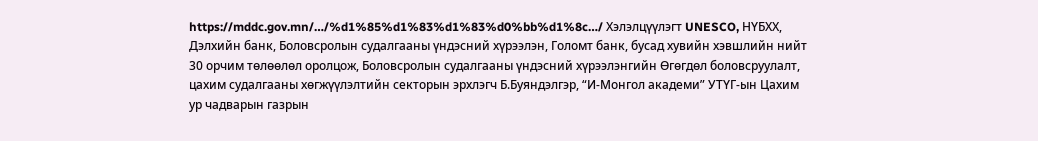https://mddc.gov.mn/…/%d1%85%d1%83%d1%83%d0%bb%d1%8c…/ Хэлэлцүүлэгт UNESCO, НҮБХХ, Дэлхийн банк, Боловсролын судалгааны үндэсний хүрээлэн, Голомт банк, бусад хувийн хэвшлийн нийт 30 орчим төлөөлөл оролцож, Боловсролын судалгааны үндэсний хүрээлэнгийн Өгөгдөл боловсруулалт, цахим судалгааны хөгжүүлэлтийн секторын эрхлэгч Б.Буяндэлгэр, “И-Монгол академи” УТҮГ-ын Цахим ур чадварын газрын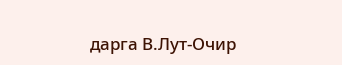дарга В.Лут-Очир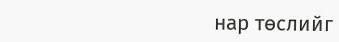нар төслийг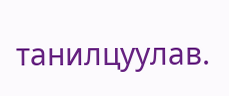танилцуулав.